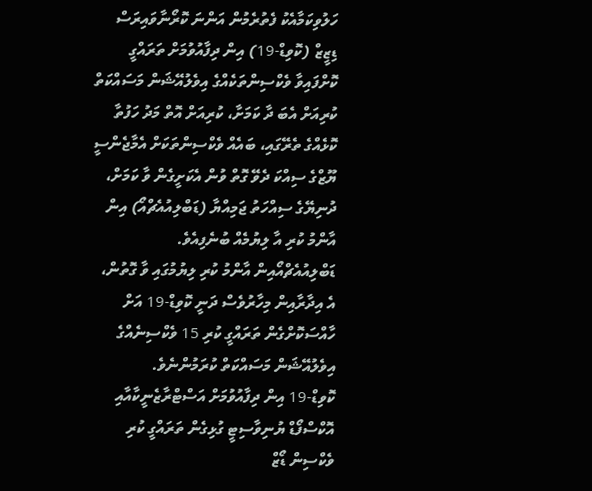ހަލުވިކަމާއެކު ފެތުރެމުން އަންނަ ކޮރޯނާވައިރަސް ޑިޒީޒް (ކޮވިޑް-19) އިން ދިފާއުވުމަށް ތަރައްގީ ކޮށްފައިވާ ވެކްސިންތަކެއްގެ އިވެލުއޭޝަން މަސައްކަތް ކުރިއަށް އެބަ ދާ ކަމަށާ، ކުރިއަށް އޮތް މަދު ހަފުތާ ކޮޅެއްގެ ތެރޭގައި، ބައެއް ވެކްސިންތަކަށް އެމާޖެންސީ ޔޫޒްގެ ސިއްކަ ދެވޭ ގޮތް ވުން އެކަށީގެން ވާ ކަމަށް، ދުނިޔޭގެ ސިއްހަތު ޖަމިއްޔާ (ޑަބްލިއުއެޗްއޯ) އިން އާންމު ކުރި އާ ލިޔުމެއް ބުނެފިއެވެ.
ޑަބްލިއުއެޗްއޯއިން އާންމު ކުރި ލިޔުމުގައި ވާ ގޮތުން، އެ އިދާރާއިން މިހާރުވެސް ދަނީ ކޮވިޑް-19 އަށް ހާއްސަކޮށްގެން ތަރައްގީ ކުރި 15 ވެކްސިނެއްގެ އިވެލުއޭޝަން މަސައްކަތް ކުރަމުންނެވެ.
ކޮވިޑް-19 އިން ދިފާއުވުމަށް އަސްޓްރާޒެނީކާއާއި އޮކްސްފޯޑް ޔުނިވާސިޓީ ގުޅިގެން ތަރައްގީ ކުރި ވެކްސިން ޑޯޒް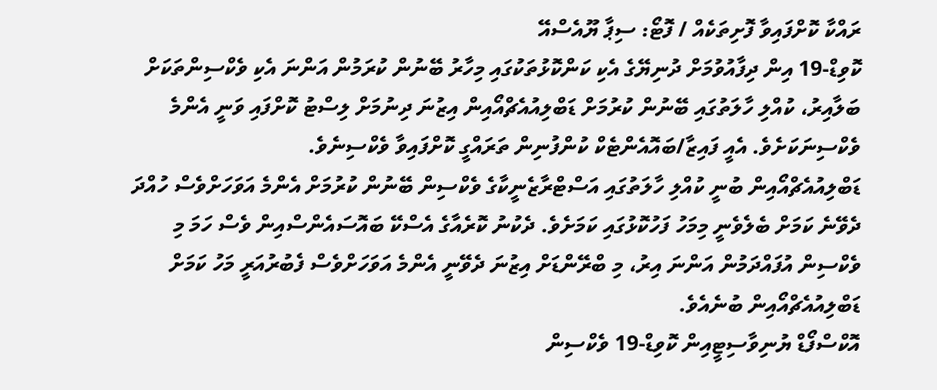ރައްކާ ކޮށްފައިވާ ފޮށިތަކެއް / ފޮޓޯ: ސިޕާ ޔޫއެސްއޭ
ކޮވިޑް-19 އިން ދިފާއުވުމަށް ދުނިޔޭގެ އެކި ކަންކޮޅުތަކުގައި މިހާރު ބޭނުން ކުރަމުން އަންނަ އެކި ވެކްސިންތަކަށް ބަލާއިރު، ކުއްލި ހާލަތުގައި ބޭނުން ކުރުމަށް ޑަބްލިއުއެޗްއޯއިން އިޒުނަ ދިނުމަށް ލިސްޓު ކޮށްފައި ވަނީ އެންމެ ވެކްސިނަކަށެވެ. އެއީ ފައިޒާ/ބައޮއެންޓެކް ކުންފުނިން ތަރައްގީ ކޮށްފައިވާ ވެކްސިނެވެ.
ޑަބްލިއުއެޗްއޯއިން ބުނީ ކުއްލި ހާލަތުގައި އަސްޓްރާޒެނީކާގެ ވެކްސިން ބޭނުން ކުރުމަށް އެންމެ އަވަހަށްވެސް ހުއްދަ ދެވޭނެ ކަމަށް ބެލެވެނީ މިމަހު ފަހުކޮޅުގައި ކަމަށެވެ. ދެކުނު ކޮރެއާގެ އެސްކޭ ބައޮސައެންސްއިން ވެސް ހަމަ މި ވެކްސިން އުފައްދަމުން އަންނަ އިރު، މި ބްރޭންޑަށް އިޒުނަ ދެވޭނީ އެންމެ އަވަހަށްވެސް ފެބުރުއަރީ މަހު ކަމަށް ޑަބްލިއުއެޗްއޯއިން ބުނެއެވެ.
އޮކްސްފޯޑް ޔުނިވާސިޓީއިން ކޮވިޑް-19 ވެކްސިން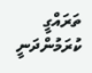ތަރައްގީ ކުރަމުންދަނީ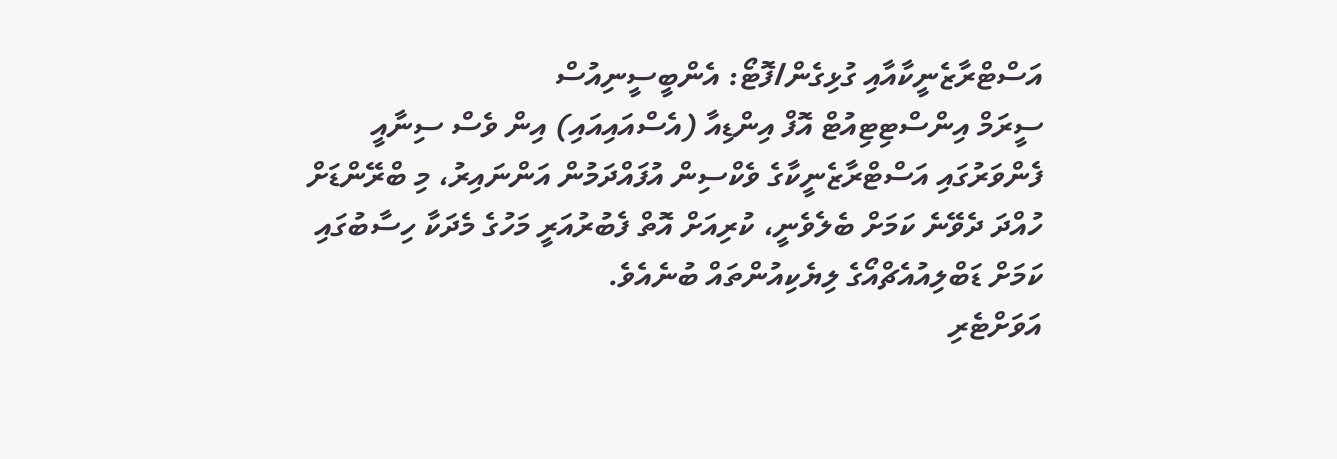އަސްޓްރާޒެނީކާއާއި ގުޅިގެން/ފޮޓޯ: އެންބީސީނިއުސް
ސީރަމް އިންސްޓިޓިއުޓް އޮފް އިންޑިއާ (އެސްއައިއައި) އިން ވެސް ސިނާއީ ފެންވަރުގައި އަސްޓްރާޒެނީކާގެ ވެކްސިން އުފައްދަމުން އަންނައިރު، މި ބްރޭންޑަށް ހުއްދަ ދެވޭނެ ކަމަށް ބެލެވެނީ، ކުރިއަށް އޮތް ފެބުރުއަރީ މަހުގެ މެދަކާ ހިސާބުގައި ކަމަށް ޑަބްލިއުއެޗްއޯގެ ލިޔެކިއުންތައް ބުނެއެވެ.
އަވަށްޓެރި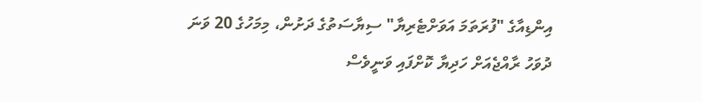އިންޑިއާގެ "ފުރަތަމަ އަވަށްޓެރިޔާ" ސިޔާސަތުގެ ދަށުން، މިމަހުގެ 20 ވަނަ ދުވަހު ރާއްޖެއަށް ހަދިޔާ ކޮށްފައި ވަނީވެސް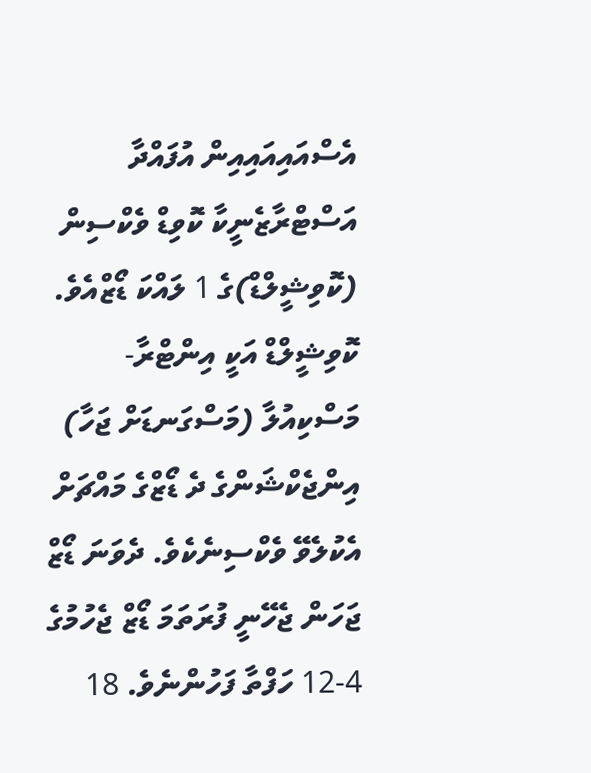އެސްއައިއައިއިން އުފައްދާ އަސްޓްރާޒެނީކާ ކޮވިޑް ވެކްސިން (ކޮވިޝީލްޑް)ގެ 1 ލައްކަ ޑޯޒްއެވެ.
ކޮވިޝީލްޑް އަކީ އިންޓްރާ-މަސްކިއުލާ (މަސްގަނޑަށް ޖަހާ) އިންޖެކްޝަންގެ ދެ ޑޯޒްގެ މައްޗަށް އެކުލެވޭ ވެކްސިނެކެވެ. ދެވަނަ ޑޯޒް ޖަހަން ޖެހޭނީ ފުރަތަމަ ޑޯޒް ޖެހުމުގެ 4-12 ހަފްތާ ފަހުންނެވެ. 18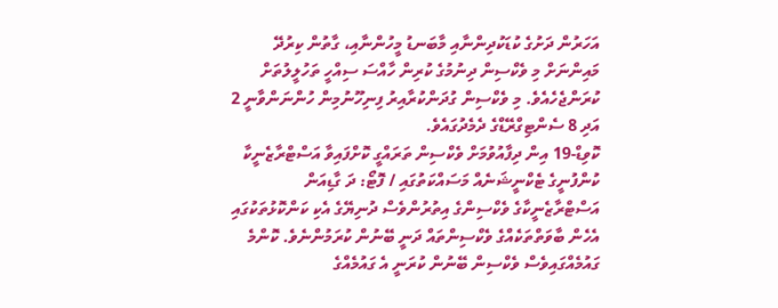އަހަރުން ދަށުގެ ކުޑަކުދިންނާއި މާބަނޑު މީހުންނާއި، ގާތުން ކިރުދޭ މައިންނަށް މި ވެކްސިން ދިނުމުގެ ކުރިން ހާއްސަ ސިއްހީ ތަހުލީލުތަށް ކުރަންޖެހެއެވެ. މި ވެކްސިން ގުދަންކުރާއިރު ފިނިހޫނުމިން ހުންނަންވާނީ 2 އަދި 8 ސެންޓިގްރޭޑްގެ ދެމެދުގައެވެ.
ކޮވިޑް-19 އިން ދިފާއުވުމަށް ވެކްސިން ތަރައްގީ ކޮށްފައިވާ އަސްޓްރާޒެނީކާ ކުންފުނީގެ ޓެކްނީޝަނެއް މަސައްކަތުގައި / ފޮޓޯ: ދަ ގާޑިއަން
އަސްޓްރާޒެނީކާގެ ވެކްސިންގެ އިތުރުންވެސް ދުނިޔޭގެ އެކި ކަންކޮޅުތަކުގައި އެހެން ބާވަތްތަކެއްގެ ވެކްސިންތައް ދަނީ ބޭނުން ކުރަމުންނެވެ. ކޮންމެ ގައުމެއްގައިވެސް ވެކްސިން ބޭނުން ކުރަނީ އެ ގައުމެއްގެ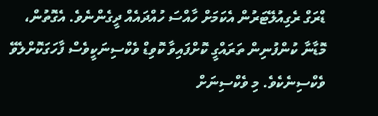ޑްރަގް ރެގިއުލޭޓަރުން އެކަމަށް ހާއްސަ ހުއްދައެއް ދީގެންނެވެ. އެގޮތުން، މޮޑާނާ ކުންފުނިން ތަރައްގީ ކޮށްފައިވާ ކޮވިޑް ވެކްސިނަކީވެސް ފާހަގަކޮށްލެވޭ ވެކްސިނެކެވެ. މި ވެކްސިނަށް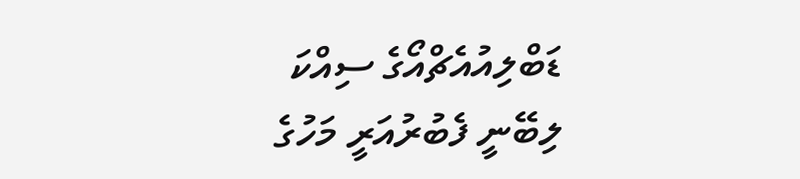ޑަބްލިއުއެޗްއޯގެ ސިއްކަ ލިބޭނީ ފެބުރުއަރީ މަހުގެ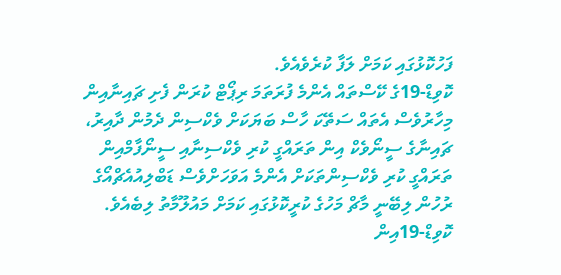ފަހުކޮޅުގައި ކަމަށް ލަފާ ކުރެވެއެވެ.
ކޮވިޑް-19ގެ ކޭސްތައް އެންމެ ފުރަތަމަ ރިޕޯޓް ކުރަން ފެށި ޗައިނާއިން މިހާރުވެސް އެތައް ސަތޭކަ ހާސް ބަޔަކަށް ވެކްސިން ދެމުން ދާއިރު، ޗައިނާގެ ސީނޯވެކް އިން ތަރައްގީ ކުރި ވެކްސިނާއި ސީނޯފާމްއިން ތަރައްގީ ކުރި ވެކްސިންތަކަށް އެންމެ އަވަހަށްވެސް ޑަބްލިއުއެޗްއޯގެ ރުހުން ލިބޭނީ މާޗް މަހުގެ ކުރީކޮޅުގައި ކަމަށް މައުލޫމާތު ލިބެއެވެ.
ކޮވިޑް-19އިން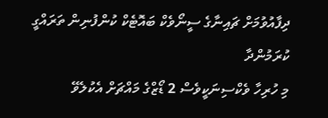ދިފާއުވުމަށް ޗައިނާގެ ސީނޯވެކް ބައޮޓެކް ކުންފުނިން ތަރައްގީ ކުރަމުންދާ
މި ހުރިހާ ވެކްސިނަކީވެސް 2 ޑޯޒްގެ މައްޗަށް އެކުލެވޭ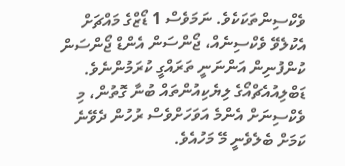ވެކްސިންތަކަކެވެ. ނަމަވެސް 1 ޑޯޒްގެ މައްޗަށް އެކުލެވޭ ވެކްސިނެއް، ޖޯންސަން އެންޑް ޖޯންސަން ކުންފުނިން އަންނަނީ ތަރައްގީ ކުރަމުންނެވެ. ޑަބްލިއުއެޗްއޯގެ ލިޔެކިއުންތައް ބުނާ ގޮތުން، މި ވެކްސިނަށް އެންމެ އަވަހަށްވެސް ރުހުން ދެވޭނެ ކަމަށް ބެލެވެނީ މޭ މަހުއެވެ.